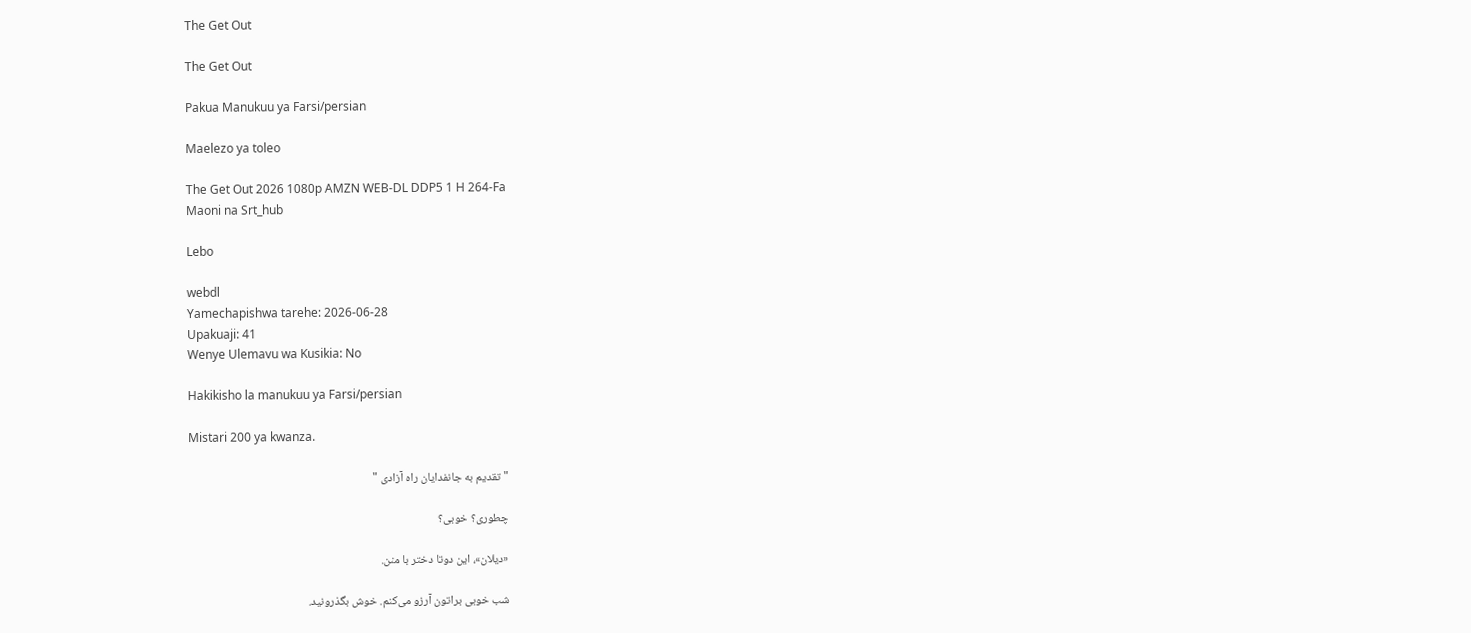The Get Out

The Get Out

Pakua Manukuu ya Farsi/persian

Maelezo ya toleo

The Get Out 2026 1080p AMZN WEB-DL DDP5 1 H 264-Fa
Maoni na Srt_hub

Lebo

webdl
Yamechapishwa tarehe: 2026-06-28
Upakuaji: 41
Wenye Ulemavu wa Kusikia: No

Hakikisho la manukuu ya Farsi/persian

Mistari 200 ya kwanza.

" تقدیم به جانفدایان راه آزادی "

چطوری؟ خوبی؟

«دیلان»، این دوتا دختر با منن.

شب خوبی براتون آرزو می‌کنم. خوش بگذرونید.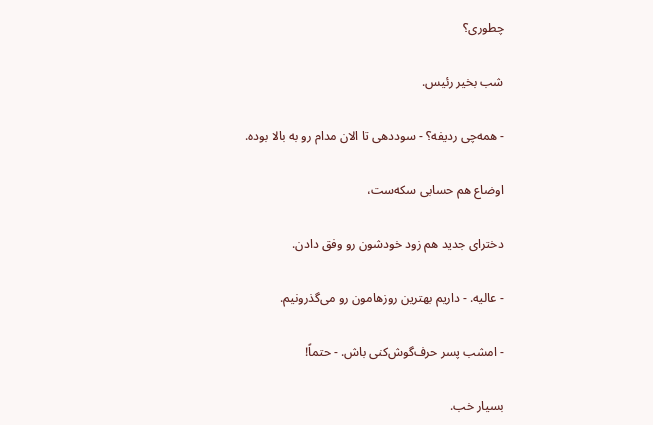چطوری؟

شب بخیر رئیس.

- همه‌چی ردیفه؟ - سوددهی تا الان مدام رو به بالا بوده.

اوضاع هم حسابی سکه‌ست،

دخترای جدید هم زود خودشون رو وفق دادن.

- عالیه. - داریم بهترین روزهامون رو می‌گذرونیم.

- امشب پسر حرف‌گوش‌کنی باش. - حتماً!

بسیار خب.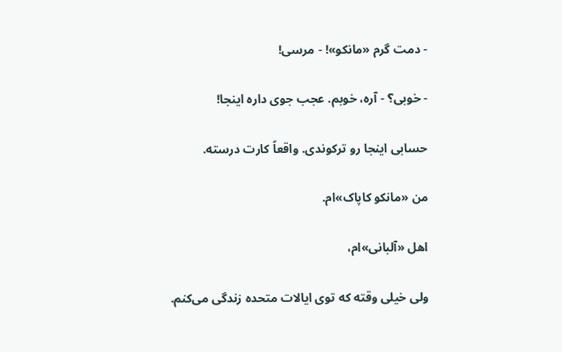- دمت گرم «مانکو»! - مرسی!

- خوبی؟ - آره، خوبم. عجب جوی داره اینجا!

حسابی اینجا رو ترکوندی. واقعاً کارت درسته.

من «مانکو کاپاک»ام.

اهل «آلبانی»ام،

ولی خیلی وقته که توی ایالات متحده زندگی می‌کنم.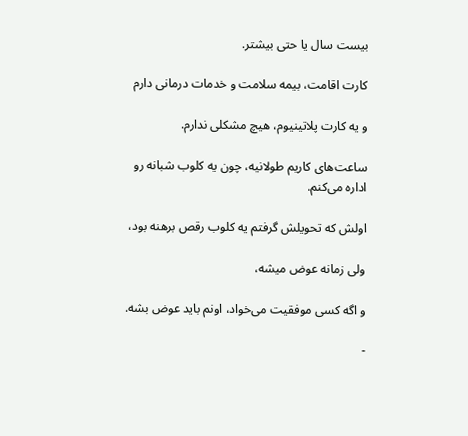بیست سال یا حتی بیشتر.

کارت اقامت، بیمه سلامت و خدمات درمانی دارم

و یه کارت پلاتینیوم، هیچ مشکلی ندارم.

ساعت‌های کاریم طولانیه، چون یه کلوب شبانه رو اداره می‌کنم.

اولش که تحویلش گرفتم یه کلوب رقص برهنه بود،

ولی زمانه عوض میشه،

و اگه کسی موفقیت می‌خواد، اونم باید عوض بشه.

-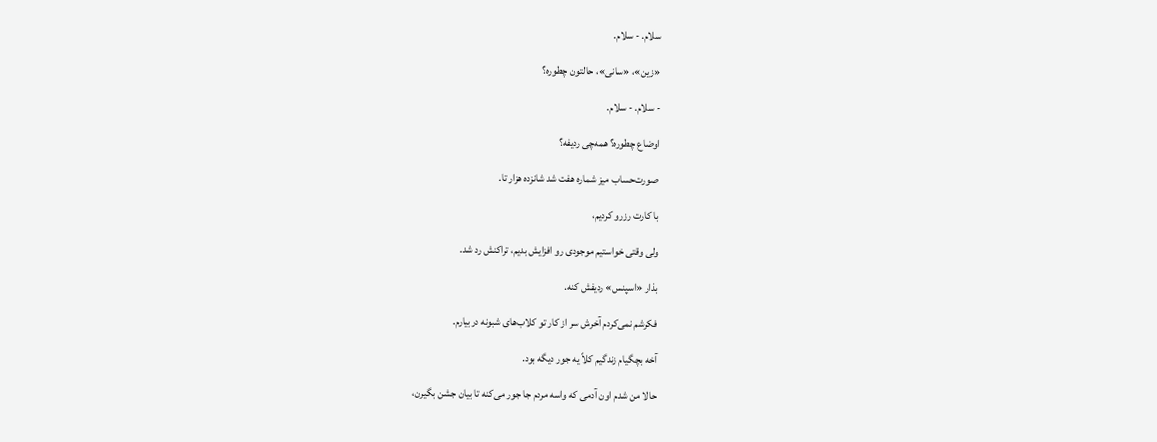سلام. - سلام.

«زین»، «سانی»، حالتون چطوره؟

- سلام. - سلام.

اوضاع چطوره؟ همه‌چی ردیفه؟

صورت‌حساب میز شماره هفت شد شانزده هزار تا.

با کارت رزرو کردیم،

ولی وقتی خواستیم موجودی رو افزایش بدیم، تراکنش رد شد.

بذار «اسپنس» ردیفش کنه.

فکرشم نمی‌کردم آخرش سر از کار تو کلاب‌های شبونه دربیارم.

آخه بچگیام زندگیم کلاً یه جور دیگه بود.

حالا من شدم اون آدمی که واسه مردم جا جور می‌کنه تا بیان جشن بگیرن،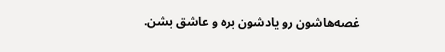غصه‌هاشون رو یادشون بره و عاشق بشن.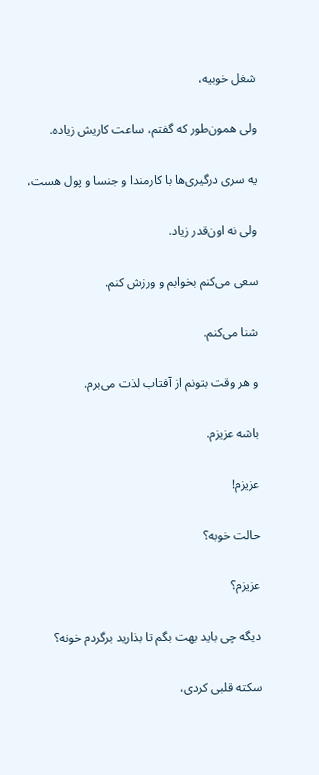شغل خوبیه،

ولی همون‌طور که گفتم، ساعت کاریش زیاده.

یه سری درگیری‌ها با کارمندا و جنسا و پول هست،

ولی نه اون‌قدر زیاد.

سعی می‌کنم بخوابم و ورزش کنم.

شنا می‌کنم.

و هر وقت بتونم از آفتاب لذت می‌برم.

باشه عزیزم.

عزیزم!

حالت خوبه؟

عزیزم؟

دیگه چی باید بهت بگم تا بذارید برگردم خونه؟

سکته قلبی کردی،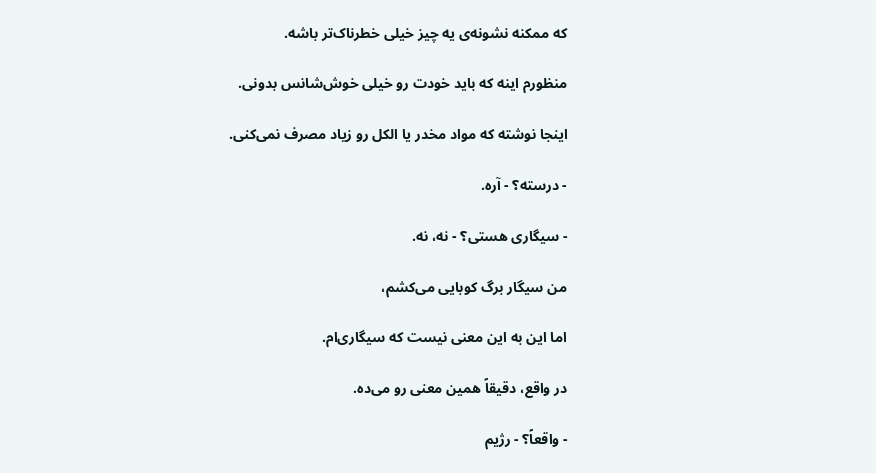که ممکنه نشونه‌ی یه چیز خیلی خطرناک‌تر باشه.

منظورم اینه که باید خودت رو خیلی خوش‌شانس بدونی.

اینجا نوشته که مواد مخدر یا الکل رو زیاد مصرف نمی‌کنی.

- درسته؟ - آره.

- سیگاری هستی؟ - نه، نه.

من سیگار برگ کوبایی می‌کشم،

اما این به این معنی نیست که سیگاری‌ام.

در واقع، دقیقاً همین معنی رو می‌ده.

- واقعاً؟ - رژیم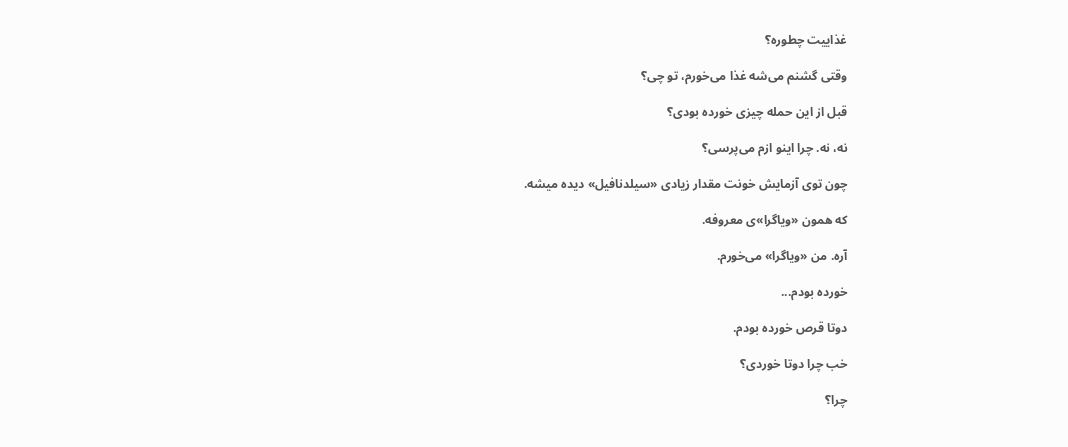غذاییت چطوره؟

وقتی گشنم می‌شه غذا می‌خورم، تو چی؟

قبل از این حمله چیزی خورده بودی؟

نه، نه. چرا اینو ازم می‌پرسی؟

چون توی آزمایش خونت مقدار زیادی «سیلدنافیل» دیده میشه.

که همون «ویاگرا»ی معروفه.

آره. من «ویاگرا» می‌خورم.

خورده بودم...

دوتا قرص خورده بودم.

خب چرا دوتا خوردی؟

چرا؟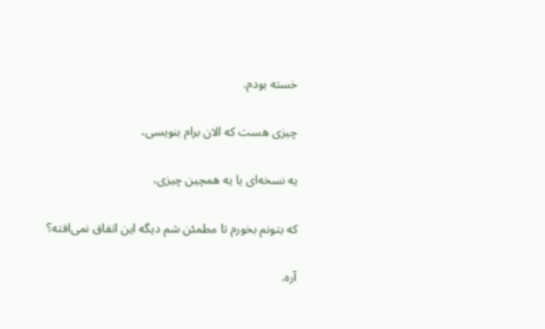خسته بودم.

چیزی هست که الان برام بنویسی،

یه نسخه‌ای یا یه همچین چیزی،

که بتونم بخورم تا مطمئن شم دیگه این اتفاق نمی‌افته؟

آره.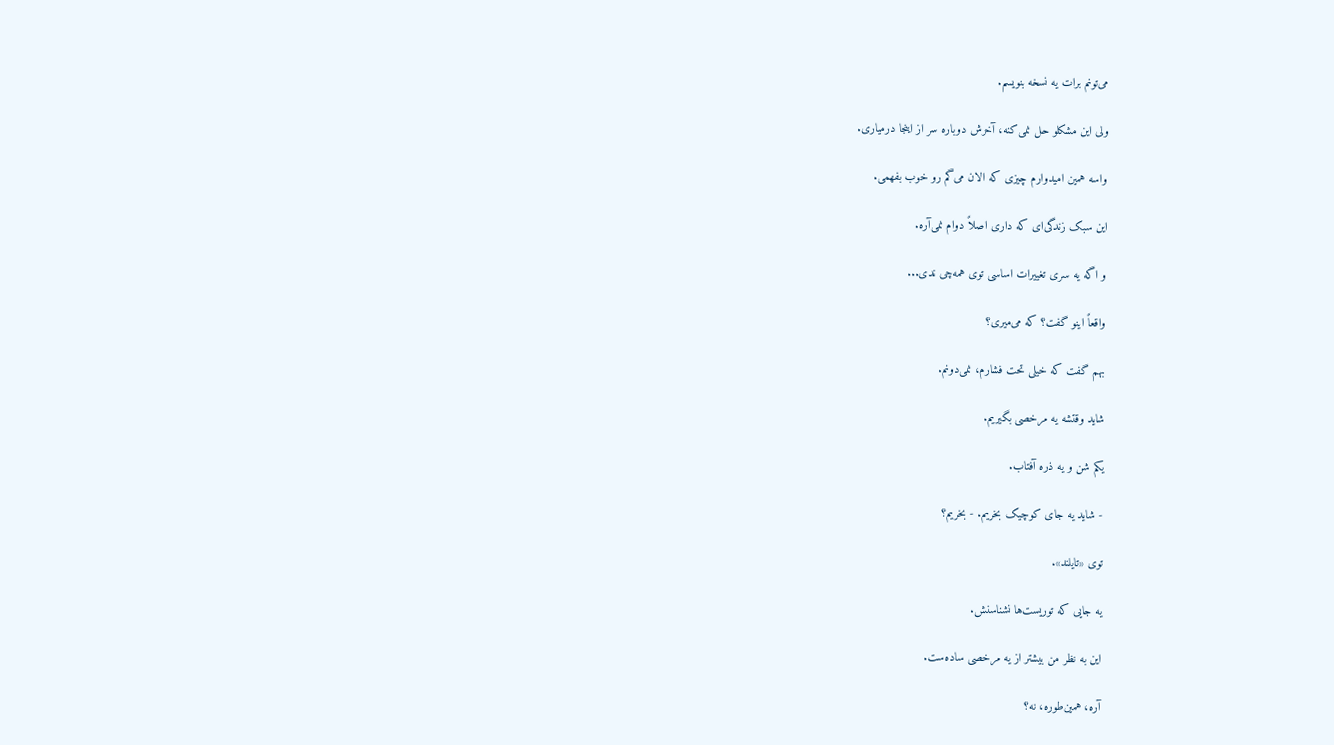می‌تونم برات یه نسخه بنویسم.

ولی این مشکلو حل نمی‌کنه، آخرش دوباره سر از اینجا درمیاری.

واسه همین امیدوارم چیزی که الان می‌گم رو خوب بفهمی.

این سبک زندگی‌ای که داری اصلاً دوام نمی‌آره.

و اگه یه سری تغییرات اساسی توی همه‌چی ندی...

واقعاً اینو گفت؟ که می‌میری؟

بهم گفت که خیلی تحت فشارم، نمی‌دونم.

شاید وقتشه یه مرخصی بگیریم.

یکم شن و یه ذره آفتاب.

- شاید یه جای کوچیک بخریم. - بخریم؟

توی «تایلند».

یه جایی که توریست‌ها نشناسنش.

این به نظر من بیشتر از یه مرخصی ساده‌ست.

آره، همین‌طوره، نه؟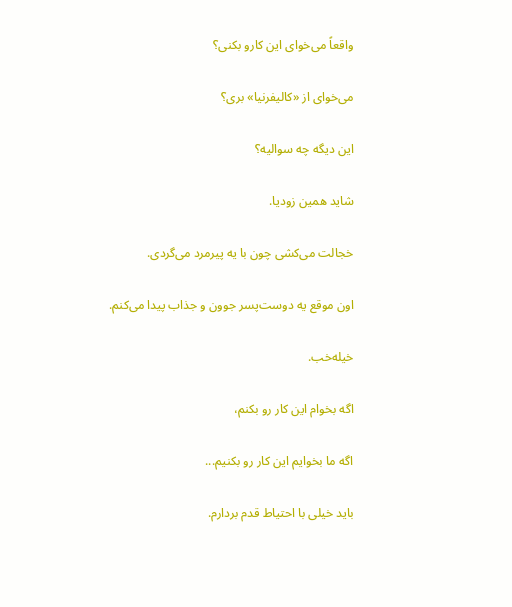واقعاً می‌خوای این کارو بکنی؟

می‌خوای از «کالیفرنیا» بری؟

این دیگه چه سوالیه؟

شاید همین زودیا.

خجالت می‌کشی چون با یه پیرمرد می‌گردی.

اون موقع یه دوست‌‌پسر جوون و جذاب پیدا می‌کنم.

خیله‌خب.

اگه بخوام این کار رو بکنم،

اگه ما بخوایم این کار رو بکنیم...

باید خیلی با احتیاط قدم بردارم.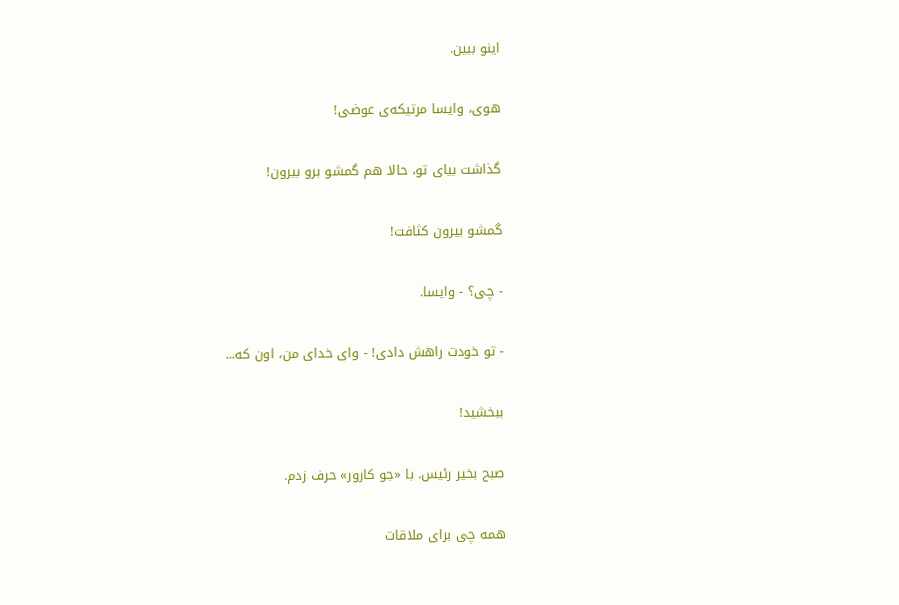اینو ببین.

هوی، وایسا مرتیکه‌ی عوضی!

گذاشت بیای تو، حالا هم گمشو برو بیرون!

گمشو بیرون کثافت!

- چی؟ - وایسا.

- تو خودت راهش دادی! - وای خدای من، اون که...

ببخشید!

صبح بخیر رئیس. با «جو کارور» حرف زدم.

همه چی برای ملاقات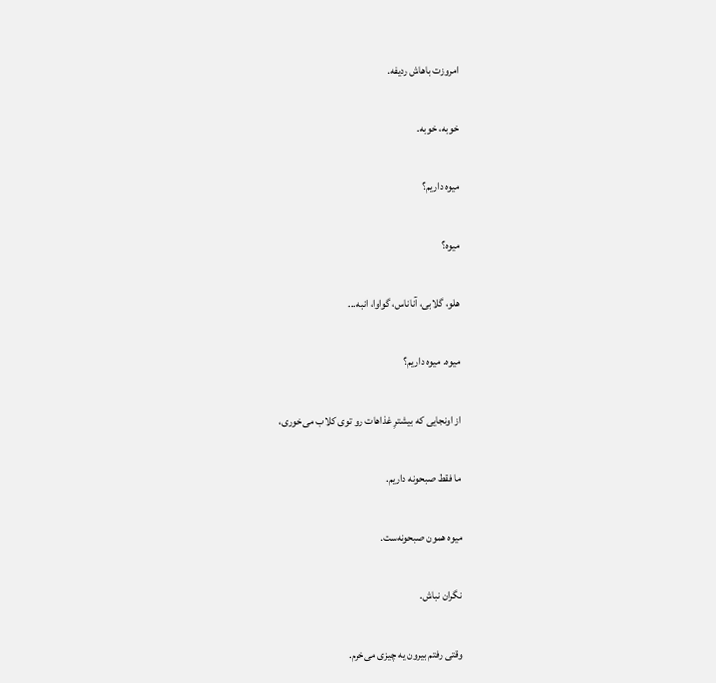امروزت باهاش ردیفه.

خوبه، خوبه.

میوه داریم؟

میوه؟

هلو، گلابی، آناناس، گواوا، انبه...

میوه. میوه داریم؟

از اونجایی که بیشترِ غذاهات رو توی کلاب می‌خوری،

ما فقط صبحونه داریم.

میوه همون صبحونه‌ست.

نگران نباش.

وقتی رفتم بیرون یه چیزی می‌خرم.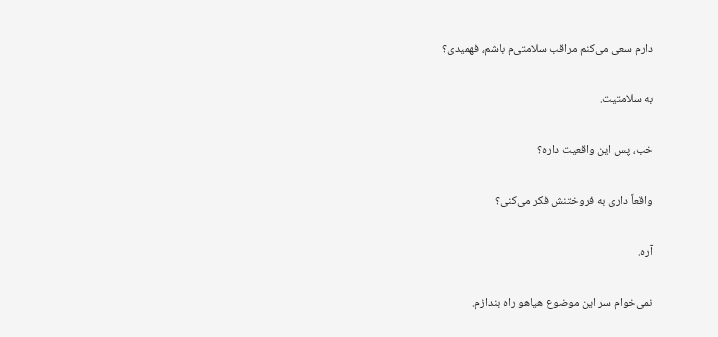دارم سعی می‌کنم مراقب سلامتی‌م باشم، فهمیدی؟

به سلامتیت.

خب، پس این واقعیت داره؟

واقعاً داری به فروختنش فکر می‌کنی؟

آره.

نمی‌خوام سر این موضوع هیاهو راه بندازم.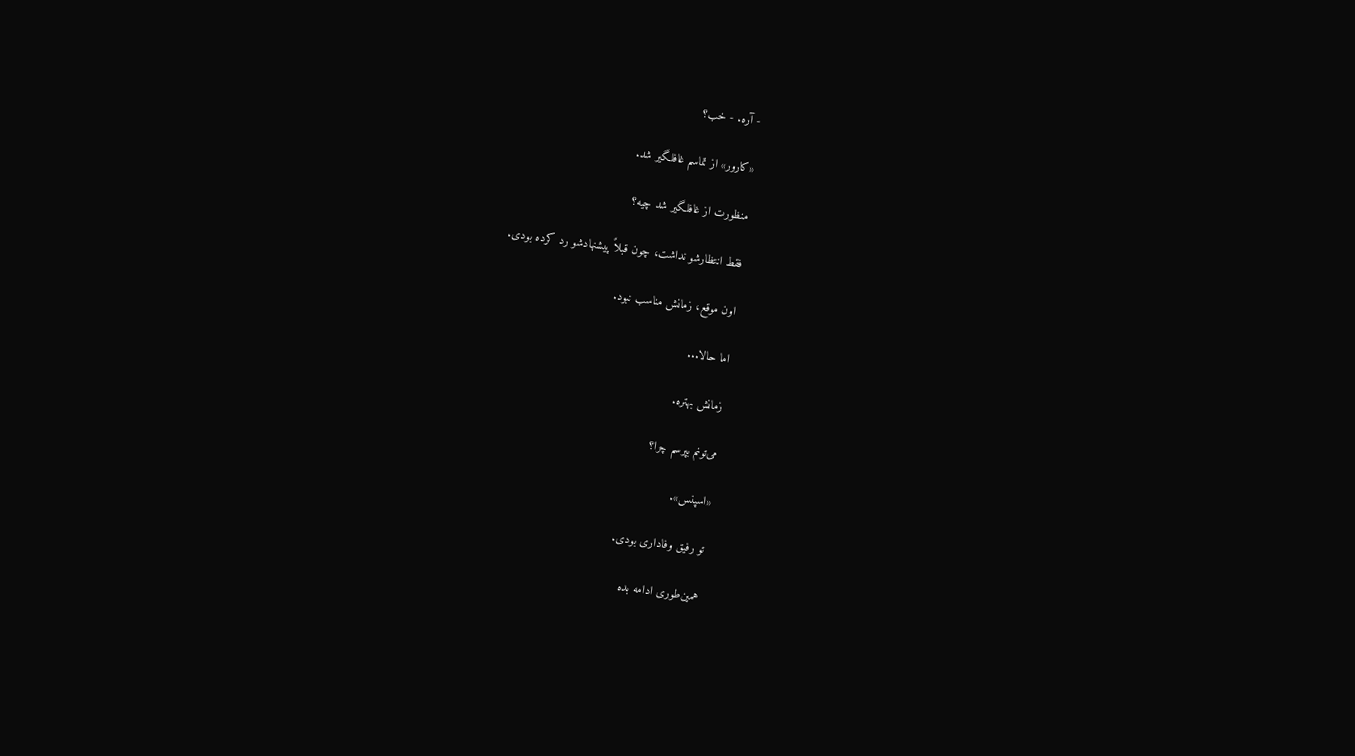- آره. - خب؟

«کارور» از تماسم غافلگیر شد.

منظورت از غافلگیر شد چیه؟

فقط انتظارشو نداشت، چون قبلاً پیشنهادشو رد کرده بودی.

اون موقع، زمانش مناسب نبود.

اما حالا...

زمانش بهتره.

می‌تونم بپرسم چرا؟

«اسپنس».

تو رفیق وفاداری بودی.

همین‌طوری ادامه بده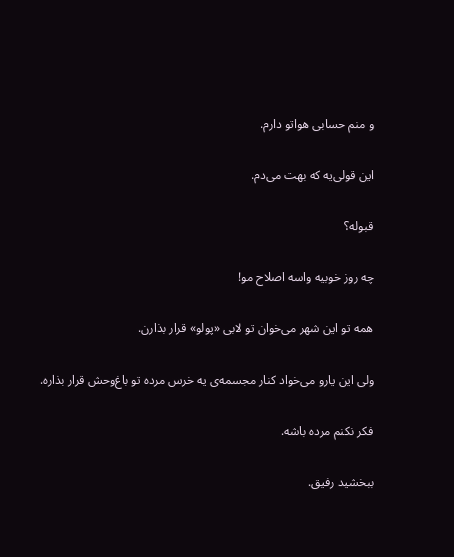و منم حسابی هواتو دارم.

این قولی‌یه که بهت می‌دم.

قبوله؟

چه روز خوبیه واسه اصلاح مو!

همه تو این شهر می‌خوان تو لابی «پولو» قرار بذارن.

ولی این یارو می‌خواد کنار مجسمه‌ی یه خرس مرده تو باغ‌وحش قرار بذاره.

فکر نکنم مرده باشه.

ببخشید رفیق.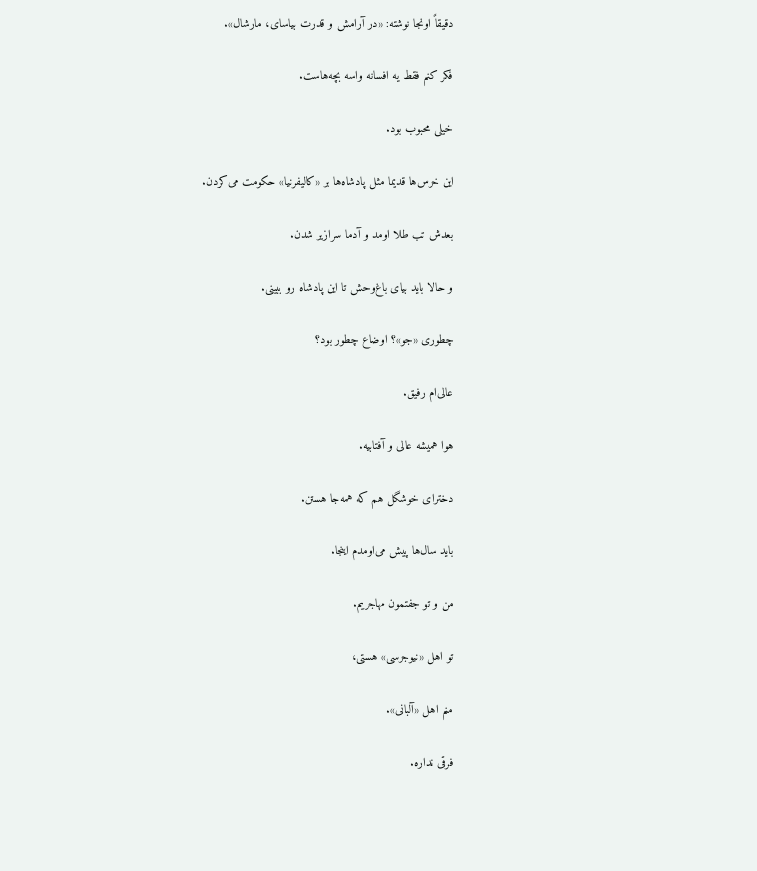دقیقاً اونجا نوشته: «در آرامش و قدرت بیاسای، مارشال».

فکر کنم فقط یه افسانه واسه بچه‌هاست.

خیلی محبوب بود.

این خرس‌ها قدیما مثل پادشاه‌ها بر «کالیفرنیا» حکومت می‌کردن.

بعدش تب طلا اومد و آدما سرازیر شدن.

و حالا باید بیای باغ‌وحش تا این پادشاه رو ببینی.

چطوری «جو»؟ اوضاع چطور بود؟

عالی‌ام رفیق.

هوا همیشه عالی و آفتابیه.

دخترای خوشگل هم که همه‌جا هستن.

باید سال‌ها پیش می‌اومدم اینجا.

من و تو جفتمون مهاجریم.

تو اهل «نیوجرسی» هستی،

منم اهل «آلبانی».

فرقی نداره.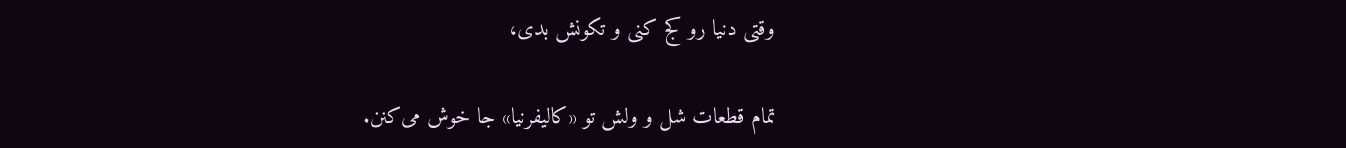وقتی دنیا رو کج کنی و تکونش بدی،

تمام قطعات شل و ولش تو «کالیفرنیا» جا خوش می‌کنن.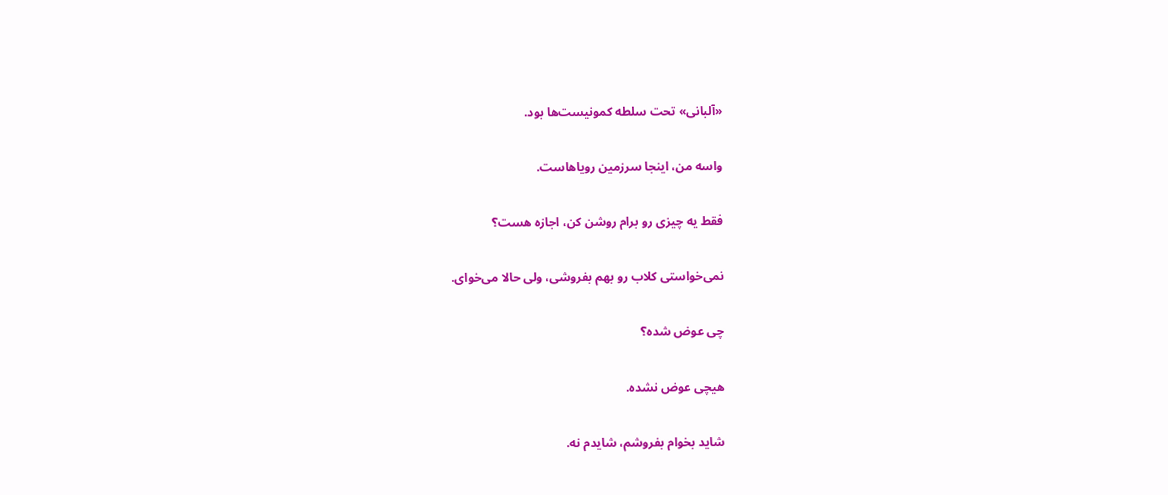«آلبانی» تحت سلطه کمونیست‌ها بود.

واسه من، اینجا سرزمین رویاهاست.

فقط یه چیزی رو برام روشن کن، اجازه هست؟

نمی‌خواستی کلاب رو بهم بفروشی، ولی حالا می‌خوای.

چی عوض شده؟

هیچی عوض نشده.

شاید بخوام بفروشم، شایدم نه.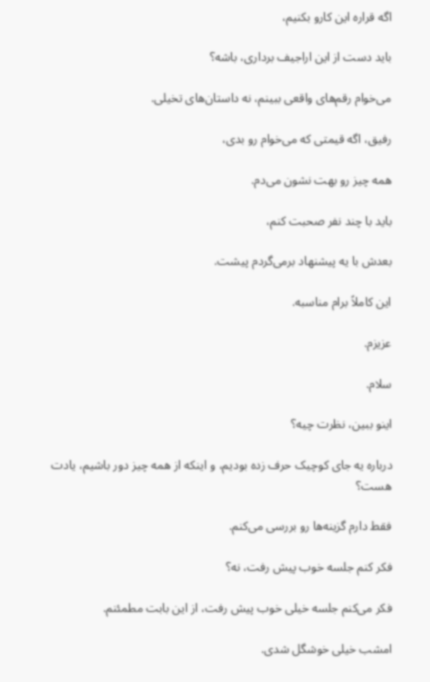اگه قراره این کارو بکنیم،

باید دست از این اراجیف برداری، باشه؟

می‌خوام رقم‌های واقعی ببینم، نه داستان‌های تخیلی.

رفیق، اگه قیمتی که می‌خوام رو بدی،

همه چیز رو بهت نشون می‌دم.

باید با چند نفر صحبت کنم،

بعدش با یه پیشنهاد برمی‌گردم پیشت.

این کاملاً برام مناسبه.

عزیزم.

سلام.

اینو ببین، نظرت چیه؟

درباره یه جای کوچیک حرف زده بودیم، و اینکه از همه چیز دور باشیم، یادت هست؟

فقط دارم گزینه‌ها رو بررسی می‌کنم.

فکر کنم جلسه خوب پیش رفت، نه؟

فکر می‌کنم جلسه خیلی خوب پیش رفت، از این بابت مطمئنم.

امشب خیلی خوشگل شدی.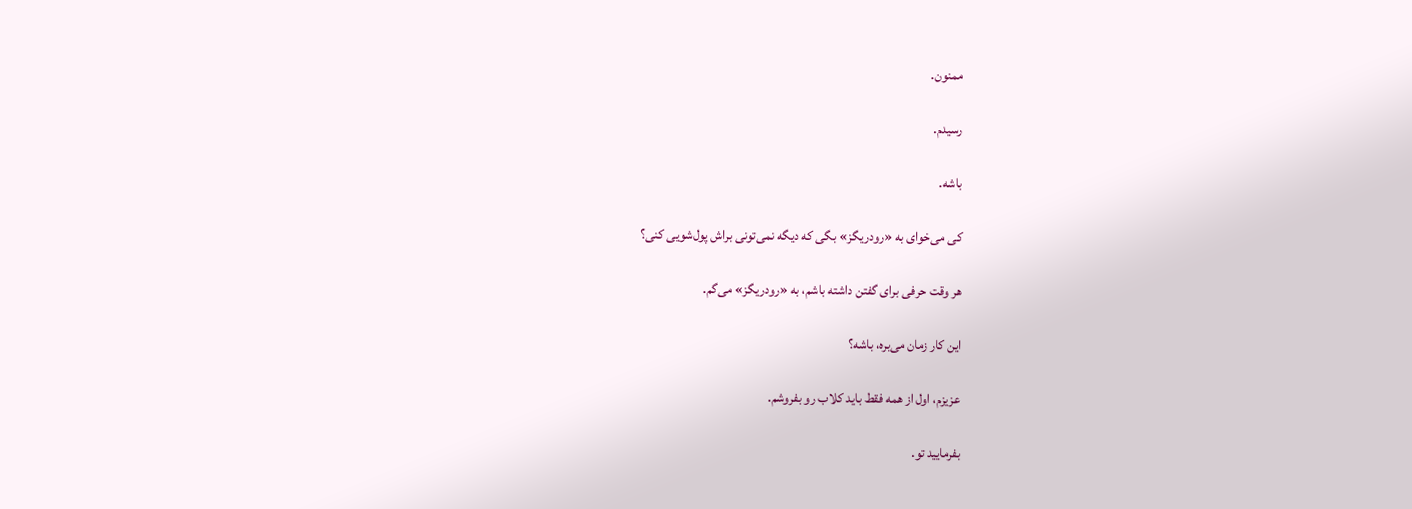ممنون.

رسیدم.

باشه.

کی می‌خوای به «رودریگز» بگی که دیگه نمی‌تونی براش پول‌شویی کنی؟

هر وقت حرفی برای گفتن داشته باشم، به «رودریگز» می‌گم.

این کار زمان می‌بره، باشه؟

عزیزم، اول از همه فقط باید کلاب رو بفروشم.

بفرمایید تو.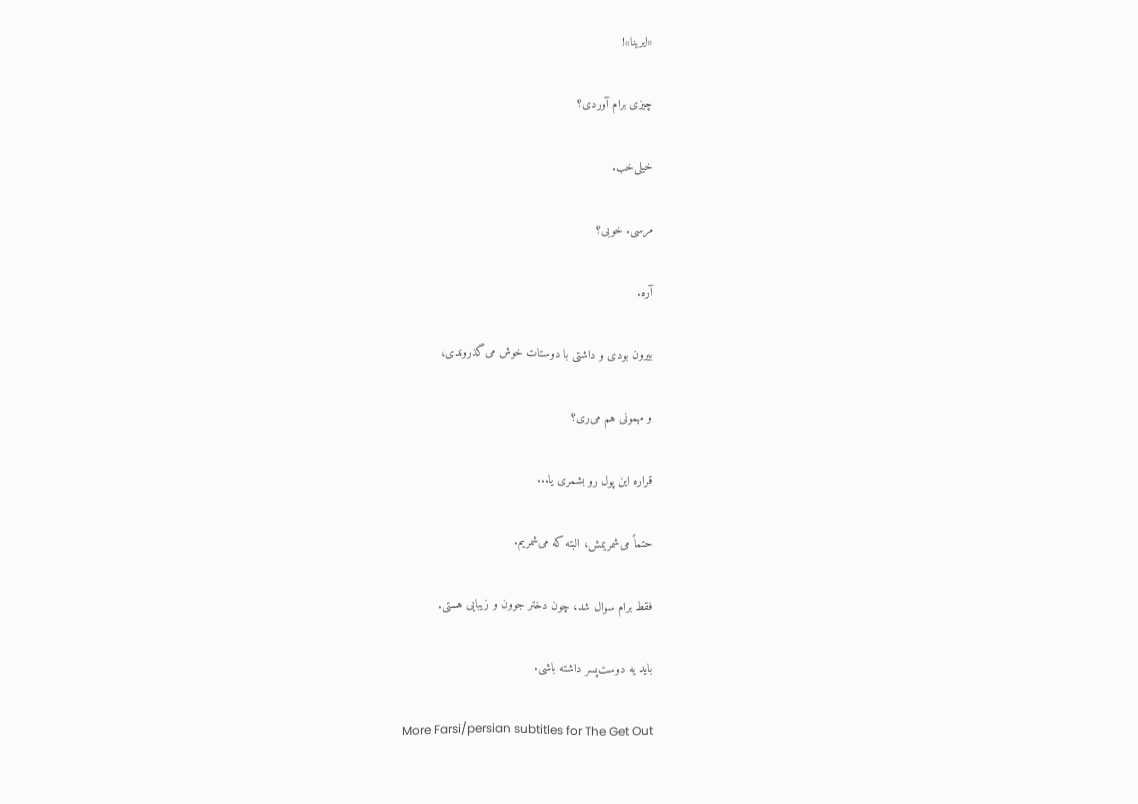«ایرینا»!

چیزی برام آوردی؟

خیلی‌خب.

مرسی. خوبی؟

آره.

بیرون بودی و داشتی با دوستات خوش می‌گذروندی،

و مهمونی هم می‌ری؟

قراره این پول رو بشمری یا...

حتماً می‌شمریمش، البته که می‌شمریم.

فقط برام سوال شد، چون دختر جوون و زیبایی هستی.

باید یه دوست‌پسر داشته باشی.

More Farsi/persian subtitles for The Get Out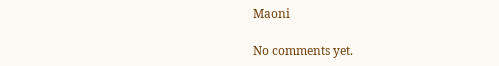Maoni

No comments yet.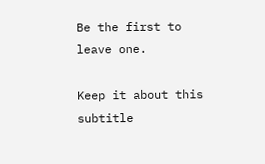Be the first to leave one.

Keep it about this subtitle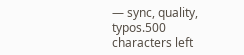— sync, quality, typos.500 characters left